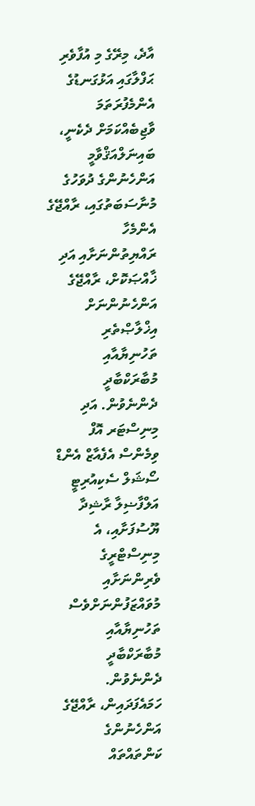އާދެ، މިރޭގެ މި އުފާވެރި ޙަފްލާގައި އަޅުގަނޑުގެ އެންމެފުރަތަމަ ވާޖިބެއްކަމަށް ދެކެނީ، ބައިނަލްއަޤްވާމީ އަންހެނުންގެ ދުވަހުގެ މުނާސަބަތުގައި، ރާއްޖޭގެ އެންމެހާ ރައްޔިތުންނަށާއި އަދި ޚާއްޞަކޮށް، ރާއްޖޭގެ އަންހެނުންނަށް އިޚްލާޞްތެރި ތަހުނިޔާއާއި މުބާރަކްބާދީ ދެންނެވުން. އަދި މިނިސްޓަރ އޮފް ވިމެންސް އެފެއާޒް އެންޑް ސޯޝަލް ސެކިއުރިޓީ އަލްފާޟިލާ ރާޝިދާ ޔޫސުފަށާއި، އެ މިނިސްޓްރީގެ ވެރިންނަށާއި މުވައްޒަފުންނަށްވެސް ތަހުނިޔާއާއި މުބާރަކްބާދީ ދެންނެވުން. ހަމައެފަދައިން، ރާއްޖޭގެ އަންހެނުންގެ ކަންތައްތައް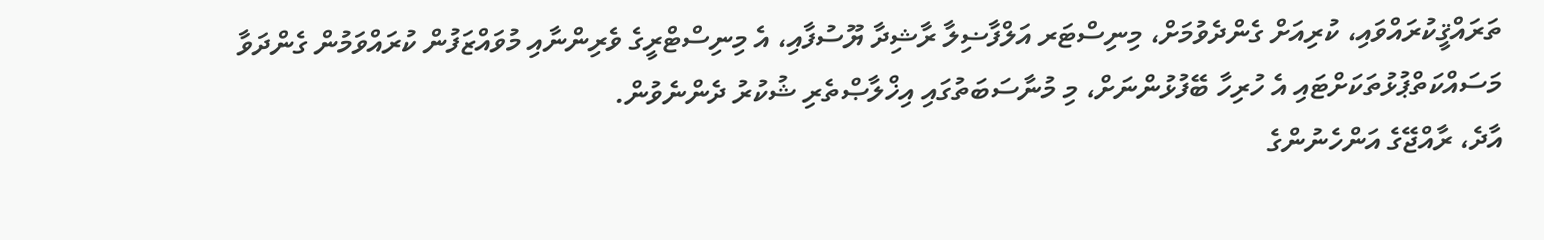ތަރައްޤީކުރައްވައި، ކުރިއަށް ގެންދެވުމަށް، މިނިސްޓަރ އަލްފާޟިލާ ރާޝިދާ ޔޫސުފާއި، އެ މިނިސްޓްރީގެ ވެރިންނާއި މުވައްޒަފުން ކުރައްވަމުން ގެންދަވާ މަސައްކަތްޕުޅުތަކަށްޓައި އެ ހުރިހާ ބޭފުޅުންނަށް، މި މުނާސަބަތުގައި އިޚްލާޞްތެރި ޝުކުރު ދެންނެވުން.
އާދެ، ރާއްޖޭގެ އަންހެނުންގެ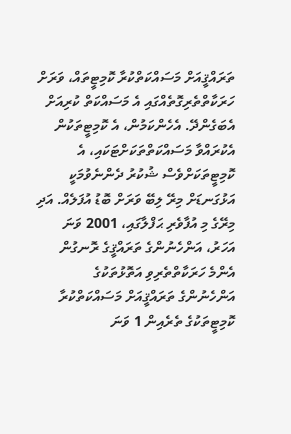ތަރައްޤީއަށް މަސައްކަތްކުރާ ކޮމިޓީތައް، ވަރަށް ހަރަކާތްތެރިގޮތެއްގައި އެ މަސައްކަތް ކުރިއަށް އެބަގެންދޭ. އެހެންކަމުން، އެ ކޮމިޓީތަކުން އެކުރައްވާ މަސައްކަތްތަކަށްޓަކައި، އެ ކޮމިޓީތަކަށްވެސް ޝުކުރު ދެންނެވުމަކީ އަޅުގަނޑަށް މިރޭ ލިބޭ ވަރަށް ބޮޑު އުފަލެއް. އަދި މިރޭގެ މި އުފާވެރި ޙަފްލާގައި، 2001 ވަނަ އަހަރު، އަންހެނުންގެ ތަރައްޤީގެ ރޮނގުން އެންމެ ހަރަކާތްތެރިވި އަތޮޅުތަކުގެ އަންހެނުންގެ ތަރައްޤީއަށް މަސައްކަތްކުރާ ކޮމިޓީތަކުގެ ތެރެއިން 1 ވަނަ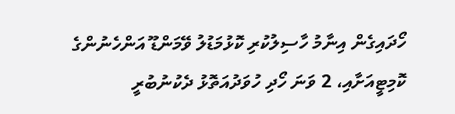ހޯދައިގެން އިނާމު ހާސިލުކުރި ކޮޅުމަޑުލު ވޭމަންޑޫ އަންހެނުންގެ ކޮމިޓީއަށާއި، 2 ވަނަ ހޯދި ހުވަދުއަތޮޅު ދެކުނުބުރީ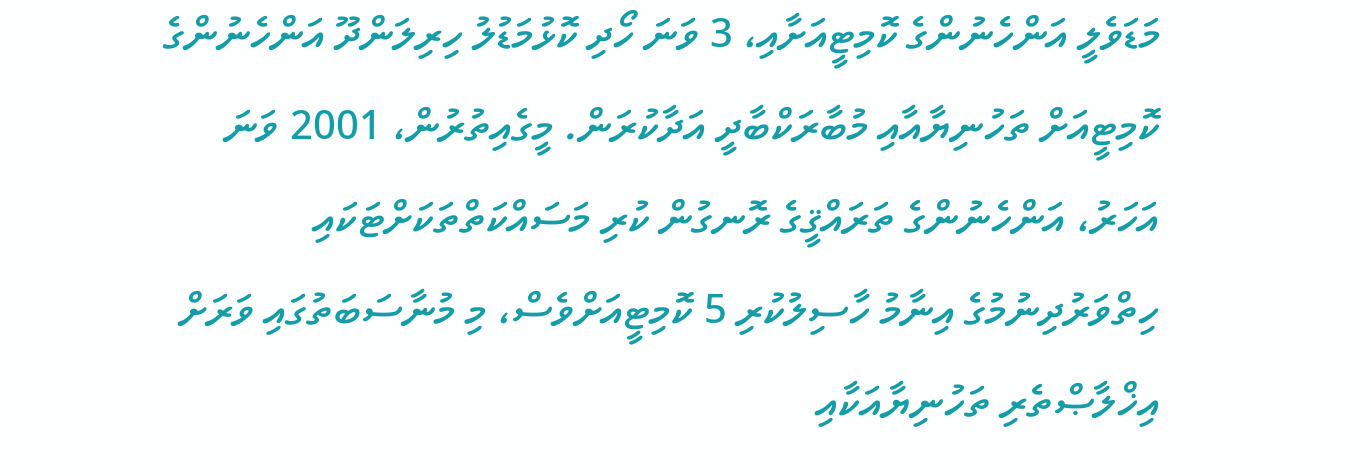މަޑަވެލީ އަންހެނުންގެ ކޮމިޓީއަށާއި، 3 ވަނަ ހޯދި ކޮޅުމަޑުލު ހިރިލަންދޫ އަންހެނުންގެ ކޮމިޓީއަށް ތަހުނިޔާއާއި މުބާރަކްބާދީ އަދާކުރަން. މީގެއިތުރުން، 2001 ވަނަ އަހަރު، އަންހެނުންގެ ތަރައްޤީގެ ރޮނގުން ކުރި މަސައްކަތްތަކަށްޓަކައި ހިތްވަރުދިނުމުގެ އިނާމު ހާސިލުކުރި 5 ކޮމިޓީއަށްވެސް، މި މުނާސަބަތުގައި ވަރަށް އިޚްލާޞްތެރި ތަހުނިޔާއަކާއި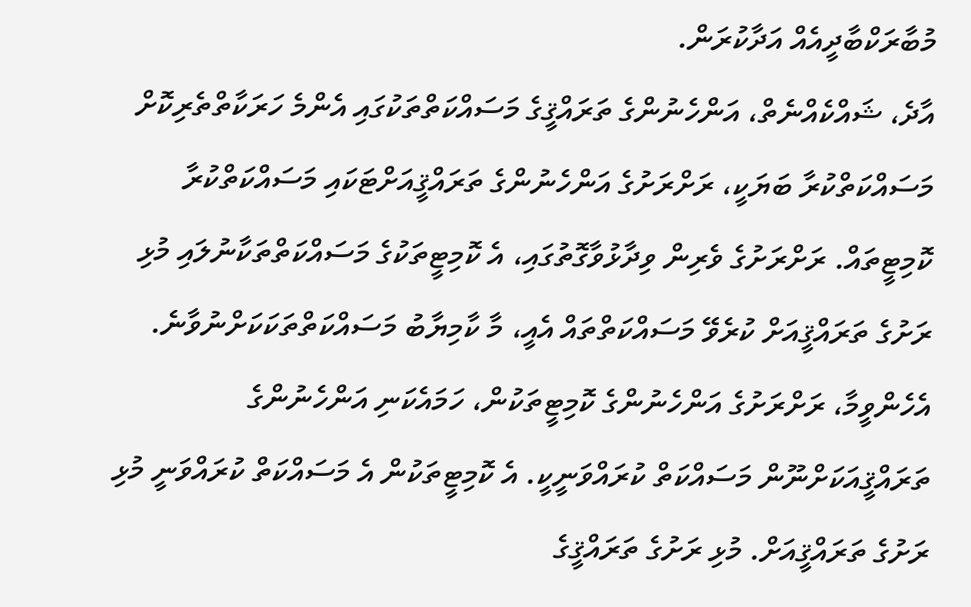މުބާރަކްބާދީއެއް އަދާކުރަން.
އާދެ، ޝައްކެއްނެތް، އަންހެނުންގެ ތަރައްޤީގެ މަސައްކަތްތަކުގައި އެންމެ ހަރަކާތްތެރިކޮށް މަސައްކަތްކުރާ ބަޔަކީ، ރަށްރަށުގެ އަންހެނުންގެ ތަރައްޤީއަށްޓަކައި މަސައްކަތްކުރާ ކޮމިޓީތައް. ރަށްރަށުގެ ވެރިން ވިދާޅުވާގޮތުގައި، އެ ކޮމިޓީތަކުގެ މަސައްކަތްތަކާނުލައި މުޅި ރަށުގެ ތަރައްޤީއަށް ކުރެވޭ މަސައްކަތްތައް އެއީ، މާ ކާމިޔާބު މަސައްކަތްތަކަކަށްނުވާނެ. އެހެންވީމާ، ރަށްރަށުގެ އަންހެނުންގެ ކޮމިޓީތަކުން، ހަމައެކަނި އަންހެނުންގެ ތަރައްޤީއަކަށްނޫން މަސައްކަތް ކުރައްވަނީކީ. އެ ކޮމިޓީތަކުން އެ މަސައްކަތް ކުރައްވަނީ މުޅި ރަށުގެ ތަރައްޤީއަށް. މުޅި ރަށުގެ ތަރައްޤީގެ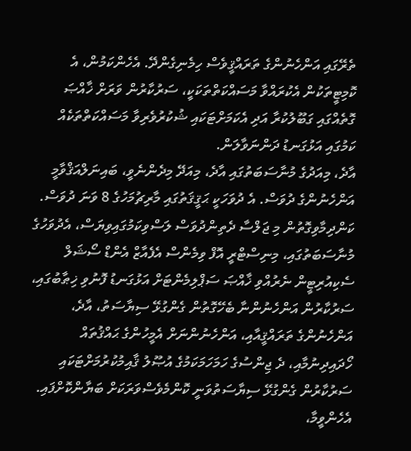ތެރޭގައި އަންހެނުންގެ ތަރައްޤީވެސް ހިމެނިގެންދޭ. އެހެންކަމުން، އެ ކޮމިޓީތަކުން އެކުރައްވާ މަސައްކަތްތަކަކީ، ސަރުކާރުން ވަރަށް ޚާއްޞަ ގޮތެއްގައި ގަބޫލުކުރާ އަދި އެކަމަށްޓަކައި ޝުކުރުވެރިވާ މަސައްކަތްތަކެއް ކަމުގައި އަޅުގަނޑު ދަންނަވާލަން.
އާދެ، މިއަދުގެ މުނާސަބަތުގައި އާދެ، މިއަދޭ މިދެންނެވީ، ބައިނަލްއަޤްވާމީ އަންހެނުންގެ ދުވަސް. އެ ދުވަހަކީ ޙަޤީޤަތުގައި މާރިޗުމަހުގެ 8 ވަނަ ދުވަސް. ކަންދިމާވިގޮތުން މި ޖަލްސާ ދެތިންދުވަސް ލަސްވިކަމުގައިވިޔަސް، އެދުވަހުގެ މުނާސަބަތުގައި، މިނިސްޓްރީ އޮފް ވިމެންސް އެފެއާޒް އެންޑް ސޯޝަލް ސެކިއުރިޓީން ނެރުއްވި ޚާއްޞަ ސަޕްލިމެންޓަށް އަޅުގަނޑު ފޮނުވި ޚިޠާބުގައި، ސަރުކާރުން އަންހެނުންނާ ބެހޭގޮތުން ގެންގުޅޭ ސިޔާސަތު، އާދެ، އަންހެނުންގެ ތަރައްޤީއާއި، އަންހެނުންނަށް އެމީހުންގެ ޙައްޤުތައް ހޯދައިދިނުމާއި، ދެ ޖިންސުގެ ހަމަހަމަކަމުގެ އުޞޫލު ޤާއިމުކުރުމަށްޓަކައި ސަރުކާރުން ގެންގުޅޭ ސިޔާސަތުވަނީ ކޮންމެވެސްވަރަކަށް ބަޔާންކޮށްފައި. އެހެންވީމާ،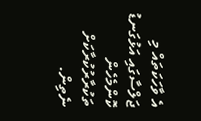އެ ވާހަކަތައް މި ޖަލްސާގައި އަޅުގަނޑު ކޮންމެހެން ތަކުރާރުކުރާކަށް ނެތިން.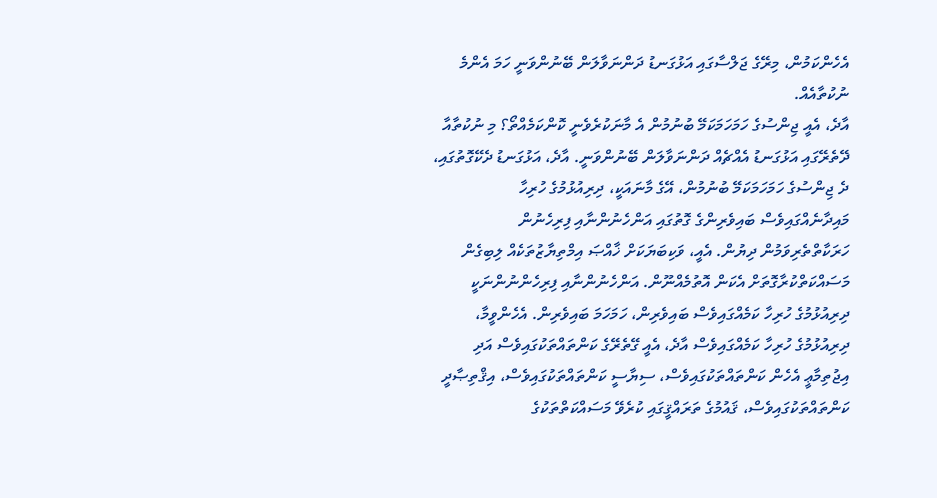އެހެންކަމުން، މިރޭގެ ޖަލްސާގައި އަޅުގަނޑު ދަންނަވާލަން ބޭނުންވަނީ ހަމަ އެންމެ ނުކުތާއެއް.
އާދެ، އެއީ ޖިންސުގެ ހަމަހަމަކަމޭ ބުނުމުން އެ މާނަކުރެވެނީ ކޮންކަމެއްތޯ؟ މި ނުކުތާއާ ދޭތެރޭގައި އަޅުގަނޑު އެއްޗެއް ދަންނަވާލަން ބޭނުންވަނީ. އާދެ، އަޅުގަނޑު ދެކޭގޮތުގައި، ދެ ޖިންސުގެ ހަމަހަމަކަމޭ ބުނުމުން، އޭގެ މާނައަކީ، ދިރިއުޅުމުގެ ހުރިހާ މައިދާނެއްގައިވެސް ބައިވެރިންގެ ގޮތުގައި އަންހެނުންނާއި ފިރިހެނުން ހަރަކާތްތެރިވަމުން ދިޔުން. އެއީ، ވަކިބަޔަކަށް ޚާއްޞަ އިމްތިޔާޒުތަކެއް ލިބިގެން މަސައްކަތްކުރާގޮތަށް އެކަން އޮތުމެއްނޫން. އަންހެނުންނާއި ފިރިހެންނުންނަކީ ދިރިއުޅުމުގެ ހުރިހާ ކަމެއްގައިވެސް ބައިވެރިން، ހަމަހަމަ ބައިވެރިން. އެހެންވީމާ، ދިރިއުޅުމުގެ ހުރިހާ ކަމެއްގައިވެސް އާދެ، އެއީ ގޭތެރޭގެ ކަންތައްތަކުގައިވެސް އަދި އިޖުތިމާޢީ އެހެން ކަންތައްތަކުގައިވެސް، ސިޔާސީ ކަންތައްތަކުގައިވެސް، އިޤްތިޞާދީ ކަންތައްތަކުގައިވެސް، ޤައުމުގެ ތަރައްޤީގައި ކުރެވޭ މަސައްކަތްތަކުގެ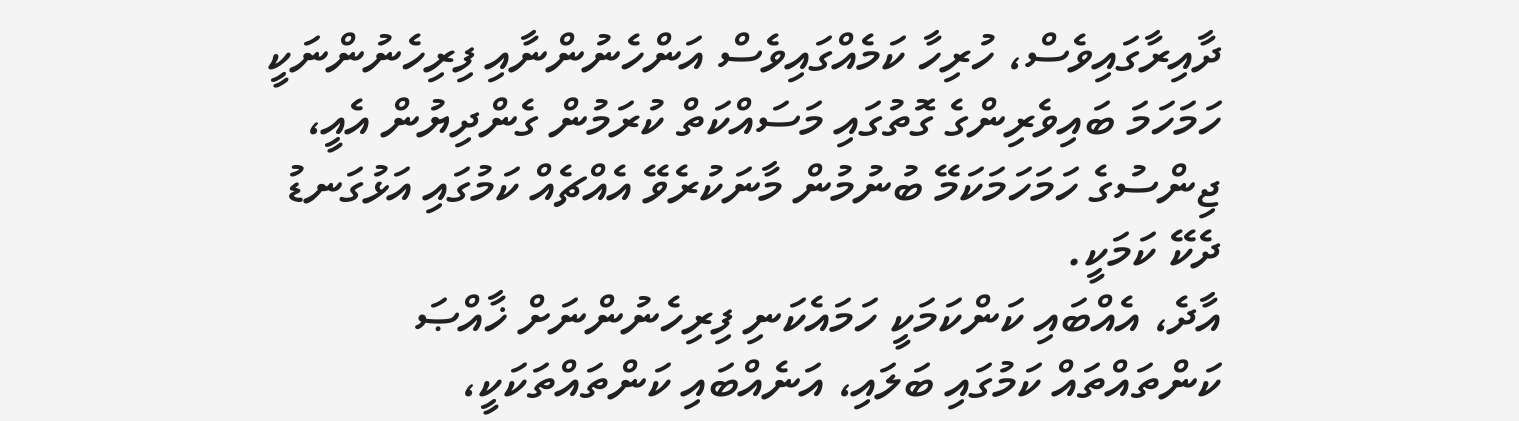ދާއިރާގައިވެސް، ހުރިހާ ކަމެއްގައިވެސް އަންހެނުންނާއި ފިރިހެނުންނަކީ ހަމަހަމަ ބައިވެރިންގެ ގޮތުގައި މަސައްކަތް ކުރަމުން ގެންދިޔުން އެއީ، ޖިންސުގެ ހަމަހަމަކަމޭ ބުނުމުން މާނަކުރެވޭ އެއްޗެއް ކަމުގައި އަޅުގަނޑު ދެކޭ ކަމަކީ.
އާދެ، އެއްބައި ކަންކަމަކީ ހަމައެކަނި ފިރިހެނުންނަށް ޚާއްޞަ ކަންތައްތައް ކަމުގައި ބަލައި، އަނެއްބައި ކަންތައްތަކަކީ،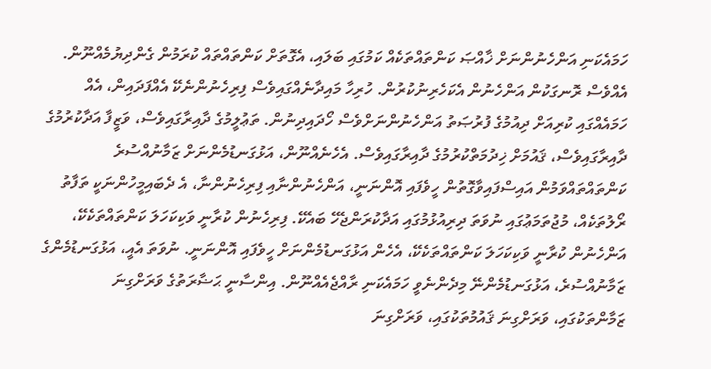ހަމައެކަނި އަންހެނުންނަށް ޚާއްޞަ ކަންތައްތަކެއް ކަމުގައި ބަލައި، އެގޮތަށް ކަންތައްތައް ކުރަމުން ގެންދިޔުމެއްނޫން. އެއްވެސް ރޮނގަކުން އަންހެނުން އެކަހެރިނުކުރުން. ހުރިހާ މައިދާނެއްގައިވެސް ފިރިހެނުންނެކޭ އެއްފަދައިން، އެއް ހަމައެއްގައި ކުރިއަށް ދިއުމުގެ ފުރުޞަތު އަންހެނުންނަށްވެސް ހޯދައިދިނުން. ތަޢުލީމުގެ ދާއިރާގައިވެސް، ވަޒީފާ އަދާކުރުމުގެ ދާއިރާގައިވެސް، ޤައުމަށް ޚިދުމަތްކުރުމުގެ ދާއިރާގައިވެސް. އެހެނެއްނޫން، އަޅުގަނޑުމެންނަށް ޒަމާނުއްސުރެ ކަންތައްތައްވަމުން އައިސްފައިވާގޮތުން ހީވެފައި އޮންނަނީ، އަންހެނުންނާއި ފިރިހެނުންނާ، އެ ދެބައިމީހުންނަކީ ތަފާތު ރޯލުތަކެއް، މުޖުތަމަޢުގައި ނުވަތަ ދިރިއުޅުމުގައި އަދާކުރަންޖެހޭ ބައެކޭ. ފިރިހެނުން ކުރާނީ ވަކިކަހަލަ ކަންތައްތަކެކޭ، އަންހެނުން ކުރާނީ ވަކިކަހަލަ ކަންތައްތަކެކޭ، އެހެން އަޅުގަނޑުމެންނަށް ހީވެފައި އޮންނަނީ. ނުވަތަ އެއީ، އަޅުގަނޑުމެންގެ ޒަމާނުއްސުރެ، އަޅުގަނޑުމެންނޭ މިދެންނެވީ ހަމައެކަނި ރާއްޖެއެއްނޫން. އިންސާނީ ޙަޟާރަތުގެ ވަރަށްގިނަ ޒަމާންތަކުގައި، ވަރަށްގިނަ ޤައުމުތަކުގައި، ވަރަށްގިނަ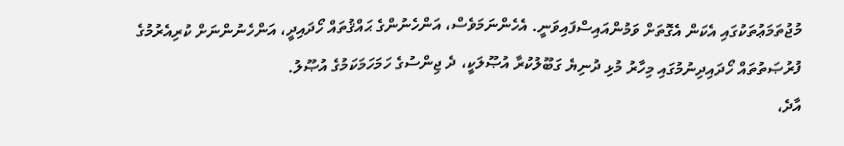މުޖުތަމަޢުތަކުގައި އެކަން އެގޮތަށް ވަމުންއައިސްފައިވަނީ. އެހެންނަމަވެސް، އަންހެނުންގެ ޙައްޤުތައް ހޯދައިދީ، އަންހެނުންނަށް ކުރިއެރުމުގެ ފުރުޞަތުތައް ހޯދައިދިނުމުގައި މިހާރު މުޅި ދުނިޔެ ގަބޫލުކުރާ އުޞޫލަކީ، ދެ ޖިންސުގެ ހަމަހަމަކަމުގެ އުޞޫލު.
އާދެ،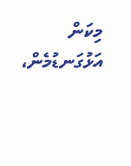މިކަން އަޅުގަނޑުމެން،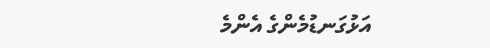އަޅުގަނޑުމެންގެ އެންމެ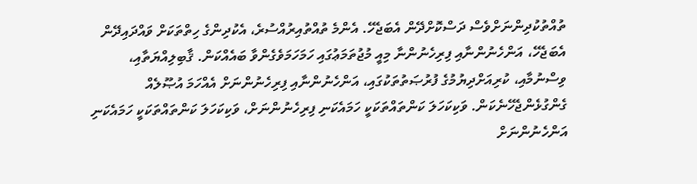ތުއްތުކުދިންނަށްވެސް ދަސްކޮށްދޭން އެބަޖެހޭ. އެންމެ ތުއްތުއިރުއްސުރެ، އެކުދިންގެ ހިތްތަކަށް ވައްދައިދޭން އެބަޖެހޭ، އަންހެނުންނާއި ފިރިހެނުންނާ މިއީ މުޖުތަމަޢުގައި ހަމަހަމަވެގެންވާ ބައެއްކަން. ޤާބިލިއްޔަތާއި، ވިސްނުމާއި، ކުރިއަށްދިޔުމުގެ ފުރުޞަތުތަކުގައި، އަންހެނުންނާއި ފިރިހެނުންނަށް އެއްހަމަ އުޞޫލެއް ގެންގުޅެންޖެހޭނެކަން. ވަކިކަހަލަ ކަންތައްތަކަކީ ހަމައެކަނި ފިރިހެނުންނަށް، ވަކިކަހަލަ ކަންތައްތަކަކީ ހަމައެކަނި އަންހެނުންނަށް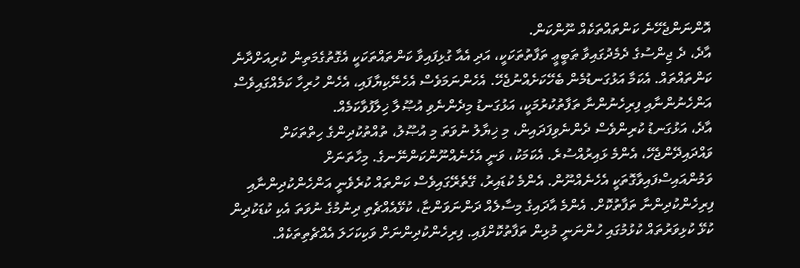އޮންނަންޖެހޭނެ ކަންތައްތަކެއް ނޫންކަން.
އާދެ، ދެ ޖިންސުގެ ދެމެދުގައިވާ ޠަބީޢީ ތަފާތުތަކަކީ، އަދި އެއާ ގުޅިފައިވާ ކަންތައްތަކަކީ އެގޮތުގެމަތިން ކުރިއަށްދާނެ ކަންތައްތައް. އެކަމާ އަޅުގަނޑުމެން ބެހޭކަށެއްނުޖެހޭ. އެހެންނަމަވެސް އެހެނޭކިޔާފައި، އެހެން ހުރިހާ ކަމެއްގައިވެސް އަންހެނުންނާއި ފިރިހެނުންނާ ތަފާތުކުރުމަކީ، އަޅުގަނޑު މިދެންނެވި އުޞޫލާ ޚިލާފުވާކަމެއް.
އާދެ، އަޅުގަނޑު ކުރިންވެސް ދެންނެވިފަދައިން، މި ޚިޔާލު ނުވަތަ މި އުޞޫލު، ތުއްތުކުދިންގެ ހިތްތަކަށް ވައްދައިދޭންޖެހޭ، އެންމެ ޅައިރުއްސުރެ. އެކަމަކު، ވަނީ އެހެނެއްނޫންކަންނޭނގެ. މިހާތަނަށް ވަމުންއައިސްފައިވާގޮތަކީ އެހެނެއްނޫން. އެންމެ ކުޑައިރު، ގޭތެރޭގައިވެސް ކަންތައް ކުރެވެނީ އަންހެންކުދިންނާއި ފިރިހެންކުދިންނާ ތަފާތުކޮށް. އެންމެ އާދައިގެ މިސާލެއް ދަންނަވަންޏާ، ކުޅޭއެއްޗެތި ދިނުމުގެ ނުވަތަ އެކި ކުޑަކުދިން ކުޅޭ ކުޅިވަރުތައް ކުޅުމުގައި ހުންނަނީ މުޅިން ތަފާތުކޮށްފައި. ފިރިހެންކުދިންނަށް ވަކިކަހަލަ އެއްޗެތިތަކެއް.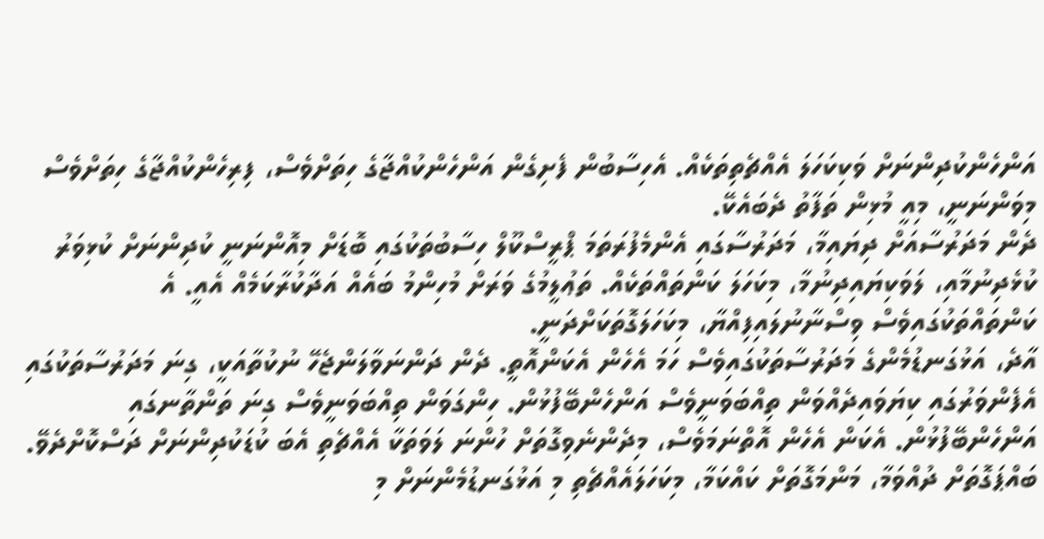އަންހެންކުދިންނަށް ވަކިކަހަލަ އެއްޗެތިތަކެއް. އެހިސާބުން ފެށިގެން އަންހެންކުއްޖާގެ ހިތަށްވެސް، ފިރިހެންކުއްޖާގެ ހިތަށްވެސް މިވަންނަނީ، މިއީ މުޅިން ތަފާތު ދެބައެކޭ.
ދެން މަދަރުސާއަށް ދިޔައިމާ، މަދަރުސާގައި އެންމެފުރަތަމަ ޕްރީސްކޫލް ހިސާބުތަކުގައި ބޮޑަށް މިއޮންނަނީ ކުދިންނަށް ކުޅިވަރު ކުޅެދިނުމާއި، ލަވަކިޔައިދިނުމާ، މިކަހަލަ ކަންތައްތަކެއް. ތަޢުލީމުގެ ވަރަށް މުހިންމު ބައެއް އަދާކުރާކަމެއް އެއީ. އެ ކަންތައްތަކުގައިވެސް ވިސްނާނުލައިފިއްޔާ، މިކަހަލަގޮތަކަށްދަނީ.
އާދެ، އަޅުގަނޑުމެންގެ މަދަރުސާތަކުގައިވެސް ހަމަ އެހެން އެކަންއޮތީ. ދެން ދަންނަވާލަންޖެހޭ ނުކުތާއަކީ، ގިނަ މަދަރުސާތަކުގައި އެފެންވަރުގައި ކިޔަވައިދެއްވަން ތިއްބަވަނީވެސް އަންހެންބޭފުޅުން. ހިންގަވަން ތިއްބަވަނީވެސް ގިނަ ތަންތާނގައި އަންހެންބޭފުޅުން. އެކަން އެހެން އޮތްނަމަވެސް، މިދެންނެވިގޮތަށް ހުންނަ ލަވަތަކާ އެއްޗެތި އެބަ ކުޑަކުދިންނަށް ދަސްކޮށްދެވޭ. ބައްޕަގޮތަށް ދުއްވަމާ، މަންމަގޮތަށް ކައްކަމާ، މިކަހަލައެއްޗެތި މި އަޅުގަނޑުމެންނަށް މި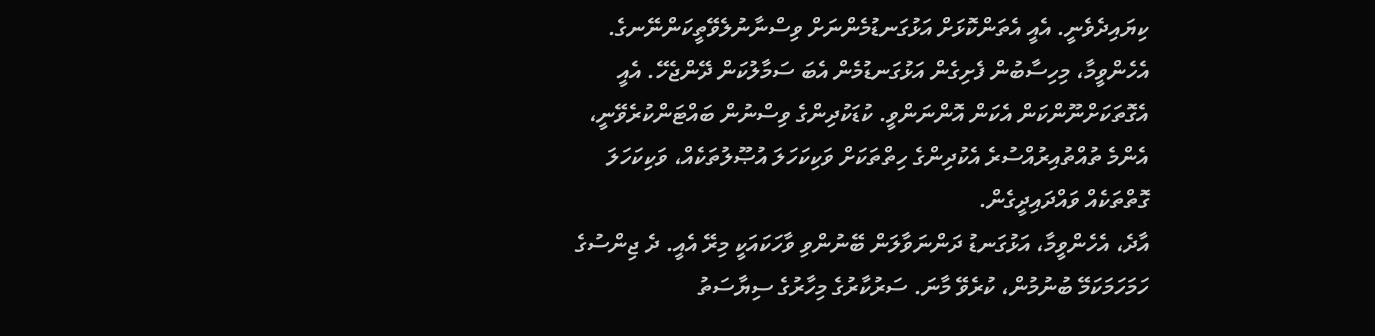ކިޔައިދެވެނީ. އެއީ އެތަންކޮޅަށް އަޅުގަނޑުމެންނަށް ވިސްނާނުލެވޭތީކަންނޭނގެ. އެހެންވީމާ، މިހިސާބުން ފެށިގެން އަޅުގަނޑުމެން އެބަ ސަމާލުކަން ދޭންޖެހޭ. އެއީ އެގޮތަކަށްނޫންކަން އެކަން އޮންނަންވީ. ކުޑަކުދިންގެ ވިސްނުން ބައްޓަންކުރެވޭނީ، އެންމެ ތުއްތުއިރުއްސުރެ އެކުދިންގެ ހިތްތަކަށް ވަކިކަހަލަ އުޞޫލުތަކެއް، ވަކިކަހަލަ ގޮތްތަކެއް ވައްދައިދީގެން.
އާދެ، އެހެންވީމާ، އަޅުގަނޑު ދަންނަވާލަން ބޭނުންވި ވާހަކައަކީ މިރޭ އެއީ. ދެ ޖިންސުގެ ހަމަހަމަކަމޭ ބުނުމުން، ކުރެވޭ މާނަ. ސަރުކާރުގެ މިހާރުގެ ސިޔާސަތު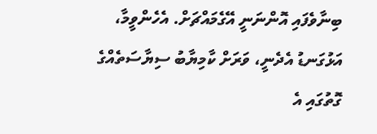ބިނާވެފައި އޮންނަނީ އޭގެމައްޗަށް. އެހެންވީމާ، އަޅުގަނޑު އެދެނީ، ވަރަށް ކާމިޔާބު ސިޔާސަތެއްގެ ގޮތުގައި އެ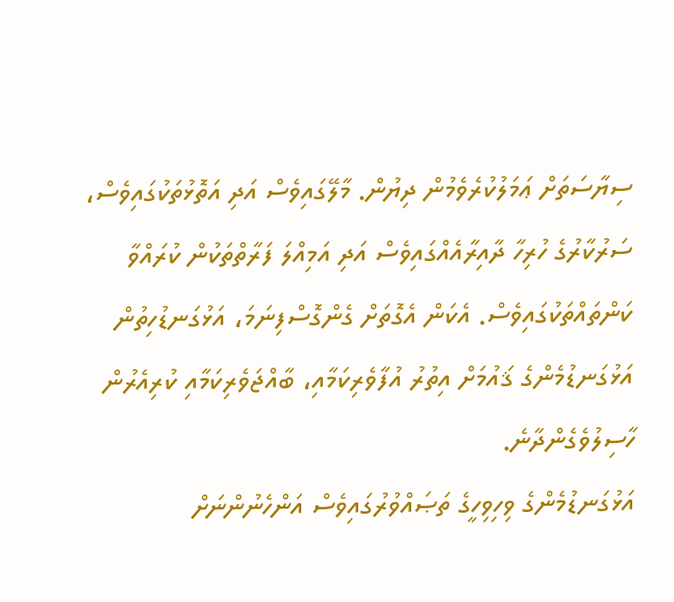ސިޔާސަތަށް ޢަމަލުކުރެވެމުން ދިޔުން. މާލޭގައިވެސް އަދި އަތޮޅުތަކުގައިވެސް، ސަރުކާރުގެ ހުރިހާ ދާއިރާއެއްގައިވެސް އަދި އަމިއްލަ ފަރާތްތަކުން ކުރައްވާ ކަންތައްތަކުގައިވެސް. އެކަން އެގޮތަށް ގެންގޮސްފިނަމަ، އަޅުގަނޑުހިތުން އަޅުގަނޑުމެންގެ ޤައުމަށް އިތުރު އުފާވެރިކަމާއި، ބާއްޖަވެރިކަމާއި ކުރިއެރުން ހާސިލުވެގެންދާނެ.
އަޅުގަނޑުމެންގެ ވިހިވިހީގެ ތަޞައްވުރުގައިވެސް އަންހެނުންނަށް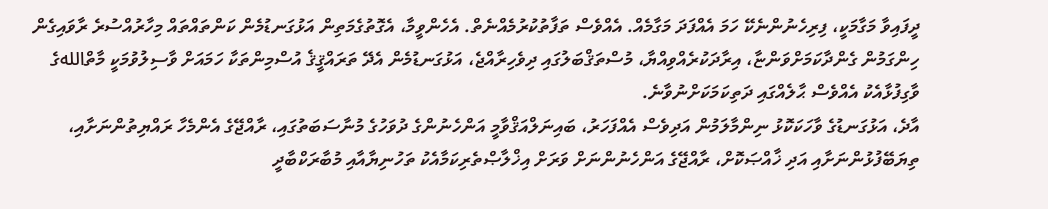ދީފައިވާ މަގާމަކީ، ފިރިހެނުންނެކޭ ހަމަ އެއްފަދަ މަގާމެއް. އެއްވެސް ތަފާތުކުރުމެއްނެތް. އެހެންވީމާ، އެގޮތުގެމަތިން އަޅުގަނޑުމެން ކަންތައްތައް މިހާރުއްސުރެ ރާވައިގެން ހިންގަމުން ގެންދާކަމަށްވަންޏާ، އިރާދަކުރެއްވިއްޔާ، މުސްތަޤްބަލުގައި ދިވެހިރާއްޖެ، އަޅުގަނޑުމެން އެދޭ ތަރައްޤީޤެ އުސްމިންތަކާ ހަމައަށް ވާސިލުވުމަކީ މާތްاللهގެ ވާގިފުޅާއެކު އެއްވެސް ޙާލެއްގައި ދަތިކަމަކަށްނުވާނެ.
އާދެ، އަޅުގަނޑުގެ ވާހަކަކޮޅު ނިންމާލަމުން އަދިވެސް އެއްފަހަރު، ބައިނަލްއަޤްވާމީ އަންހެނުންގެ ދުވަހުގެ މުނާސަބަތުގައި، ރާއްޖޭގެ އެންމެހާ ރައްޔިތުންނަށާއި، ތިޔަބޭފުޅުންނަށާއި އަދި ޚާއްޞަކޮށް، ރާއްޖޭގެ އަންހެނުންނަށް ވަރަށް އިޚްލާޞްތެރިކަމާއެކު ތަހުނިޔާއާއި މުބާރަކްބާދީ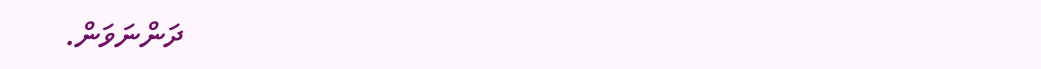ދަންނަވަން.